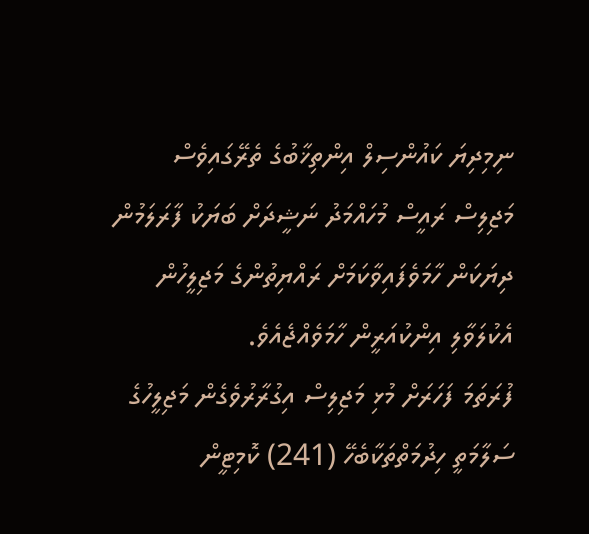ނިމިދިޔަ ކައުންސިލް އިންތިޚާބުގެ ތެރޭގައިވެސް މަޖިލިސް ރައީސް މުހައްމަދު ނަޝީދަށް ބަޔަކު ފާރަލަމުން ދިޔަކަން ހާމަވެފައިވާކަމަށް ރައްޔިތުންގެ މަޖިލީހުން އެކުލަވާލި އިންކުއަރީން ހާމަވެއްޖެއެވެ.
ފުރަތަމަ ފަހަރަށް މުޅި މަޖިލިސް އިގުރާރުވެގެން މަޖިލީހުގެ ސަލާމަތީ ހިދުމަތްތަކާބެހޭ (241) ކޮމިޓީން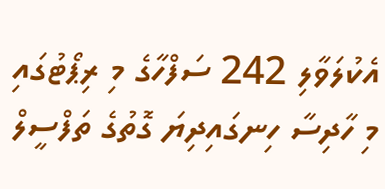އެކުލަވާލި 242 ސަފްހާގެ މި ރިޕޯޓުގައި މި ހާދިސާ ހިނގައިދިޔަ ގޮތުގެ ތަފްސީލް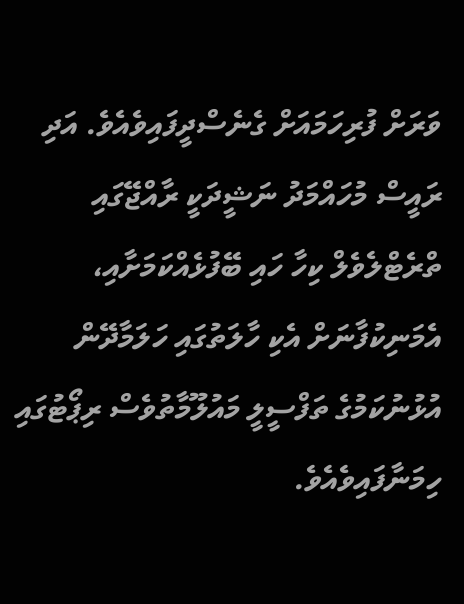ވަރަށް ފުރިހަމައަށް ގެނެސްދީފައިވެއެވެ. އަދި ރައީސް މުހައްމަދު ނަޝީދަކީ ރާއްޖޭގައި ތްރެޓްލެވެލް ކިހާ ހައި ބޭފުޅެއްކަމަށާއި، އެމަނިކުފާނަށް އެކި ހާލަތުގައި ހަލަމާދޭން އުޅުނުކަމުގެ ތަފްސީލީ މައުލޫމާތުވެސް ރިޕޯޓުގައި ހިމަނާފައިވެއެވެ.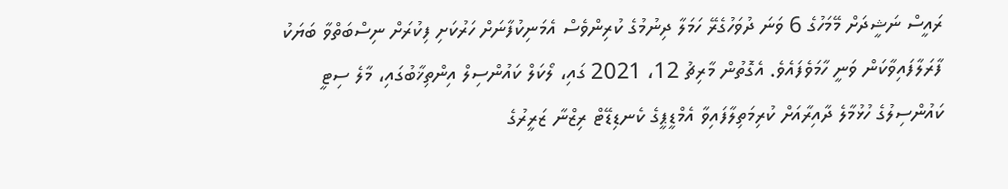ރައީސް ނަޝީދަށް މޭމަހުގެ 6 ވަނަ ދުވަހުގެރޭ ހަމަލާ ދިނުމުގެ ކުރިންވެސް އެމަނިކުފާނަށް ހަރުކަށި ފިކުރަށް ނިސްބަތްވާ ބަޔަކު ފާރަލާފައިވާކަން ވަނީ ހާމަވެފައެވެ. އެގޮތުން މާރިޗު 12، 2021 ގައި، ލޯކަލް ކައުންސިލް އިންތިޚާބުގައި، މާލެ ސިޓީ ކައުންސިލުގެ ހުޅުމާލެ ދާއިރާއަށް ކުރިމަތިލާފައިވާ އެމްޑީޕީގެ ކެނޑިޑޭޓް ރިޒްނާ ޒަރީރުގެ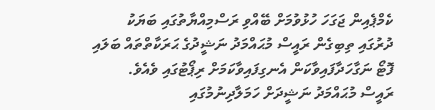ކެމްޕެއިން ޖަގަހަ ހުޅުވުމަށް ބޭއްވި ރަސްމިއްޔާތުގައި ބަޔަކު ދުރުގައި ތިބިގެން ރައީސް މުޙައްމަދު ނަޝީދުގެ ޙަރަކާތްތައް ބަލައި ފޮޓޯ ނަގާހަދާފައިވާކަން އެނގިފައިވާކަމަށް ރިޕޯޓުގައި ވެއެވެ.
ރައީސް މުޙައްމަދު ނަޝީދަށް ހަމަލާދިނުމުގައި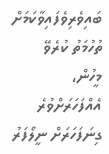ބައިވެރިވެފައިވާކަމަށް ތުހުމަތު ކުރެވޭ މީހުން، އެއްފަހަރަށްވުރެ ގިނަފަހަރަށް ނީލޯފަރު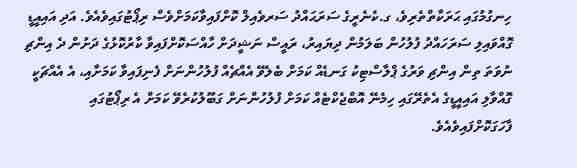ހިނގުމުގައި ޙަރަކާތްތެރިވެ، ގ.ކެނެރީގެ ސަރަޙައްދު ސަރވެއިލް ކޮށްފައިވާކަމަށްވެސް ރިޕޯޓުގައިވެއެވެ. އަދި އައިއީޑީ ގޮއްވައިލި ސަރަހައްދު ފުލުހުން ބަލަމުން ދިޔައިރު، ރައީސް ނަޝީދަށް ހާއްސަކޮށްފައިވާ ކާރުކޮޅުގެ ދަށުން ދެ އިންޗި ނުވަތަ ތިން އިންޗި ވަރުގެ ޕްލާސްޓިކު ގަނޑެއް ކަމަށް ބެލެވޭ އެއްޗެއް ފުލުހުންނަށް ފެނިފައިވާ ކަމަށާއި، އެ އެއްޗަކީ ގޮއްވާލި އައިއީޑީގެ އެތެރޭގައި ހިމެނޭ އޮބްޖެކްޓެއް ކަމަށް ފުލުހުންނަށް ގަބޫލުކުރެވޭ ކަމަށް އެ ރިޕޯޓުގައި ފާހަގަކޮށްފައިވެއެވެ.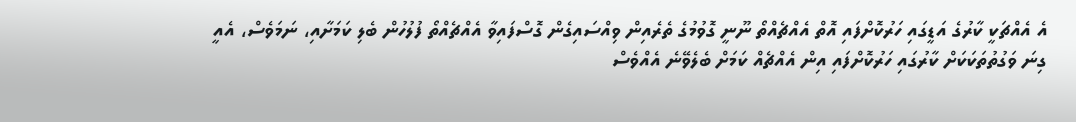އެ އެއްޗަކީ ކާރުގެ އަޑީގައި ހަރުކޮށްފައި އޮތް އެއްޗެއްތޯ ނޫނީ ގޮވުމުގެ ތެރެއިން ވިއްސައިގެން ގޮސްފައިވާ އެއްޗެއްތޯ ފުލުހުން ބެލި ކަމަށާއި، ނަމަވެސް، އެއީ ގިނަ ވަގުތުތަކަކަށް ކާރުގައި ހަރުކޮށްފައި އިން އެއްޗެއް ކަމަށް ބެލެވޭނެ އެއްވެސް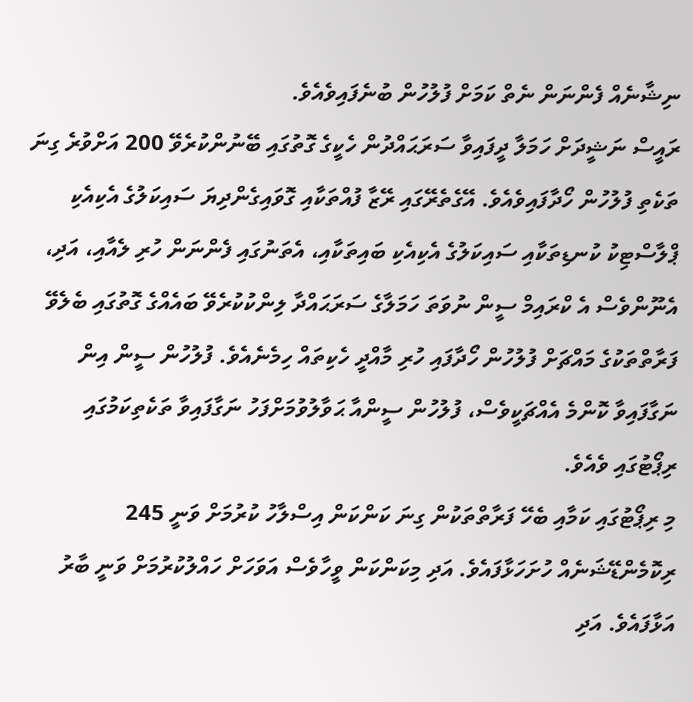ނިޝާނެއް ފެންނަން ނެތް ކަމަށް ފުލުހުން ބުނެފައިވެއެވެ.
ރައީސް ނަޝީދަށް ހަމަލާ ދީފައިވާ ސަރަޙައްދުން ހެކީގެ ގޮތުގައި ބޭނުންކުރެވޭ 200 އަށްވުރެ ގިނަ ތަކެތި ފުލުހުން ހޯދާފައިވެއެވެ. އޭގެތެރޭގައި ރޭޒާ ފުއްތަކާއި ގޮވައިގެންދިޔަ ސައިކަލުގެ އެކިއެކި ޕްލާސްޓިކު ކުނޑިތަކާއި ސައިކަލުގެ އެކިއެކި ބައިތަކާއި، އެތަނުގައި ފެންނަން ހުރި ލެއާއި، އަދި، އެނޫންވެސް އެ ކްރައިމް ސީން ނުވަތަ ހަމަލާގެ ސަރަޙައްދާ ލިންކުކުރެވޭ ބައެއްގެ ގޮތުގައި ބެލެވޭ ފަރާތްތަކުގެ މައްޗަށް ފުލުހުން ހޯދާފައި ހުރި މާއްދީ ހެކިތައް ހިމެނެއެވެ. ފުލުހުން ސީން އިން ނަގާފައިވާ ކޮންމެ އެއްޗަކީވެސް، ފުލުހުން ސީންއާ ޙަވާލުވުމަށްފަހު ނަގާފައިވާ ތަކެތިކަމުގައި ރިޕޯޓުގައި ވެއެވެ.
މި ރިޕޯޓުގައި ކަމާއި ބެހޭ ފަރާތްތަކުން ގިނަ ކަންކަން އިސްލާހު ކުރުމަށް ވަނީ 245 ރިކޮމެންޑޭޝަނެއް ހުށަހަޅާފައެވެ. އަދި މިކަންކަން ވީހާވެސް އަވަހަށް ހައްލުކުރުމަށް ވަނީ ބާރު އަޅާފައެވެ. އަދި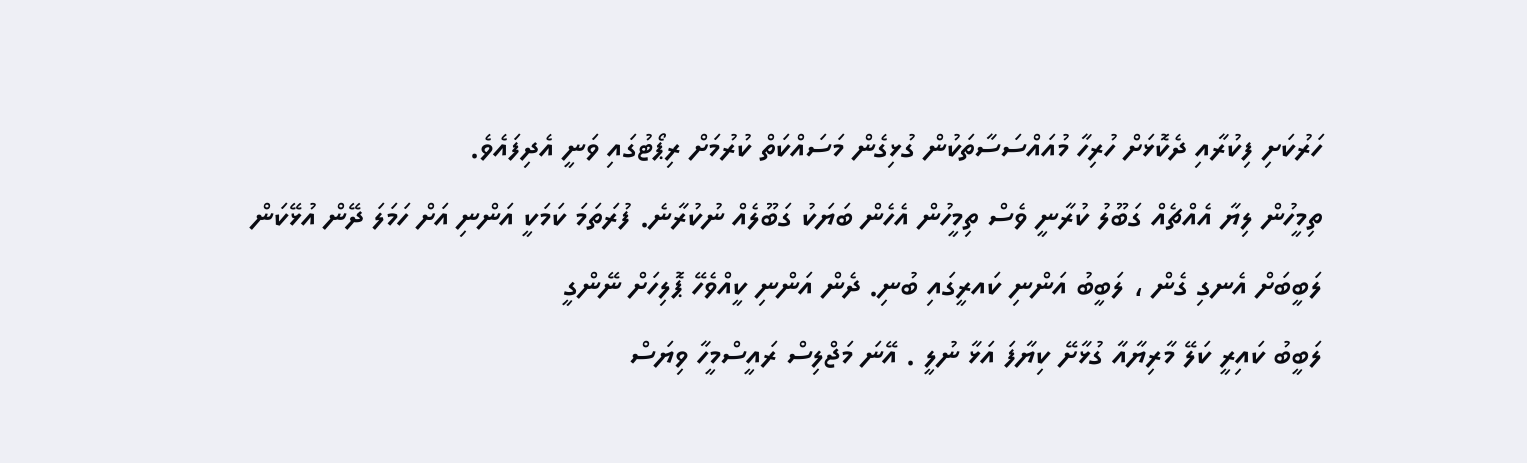ހަރުކަށި ފިކުރާއި ދެކޮޅަށް ހުރިހާ މުއައްސަސާތަކުން ގުޅިގެން މަސައްކަތް ކުރުމަށް ރިޕޯޓުގައި ވަނީ އެދިފައެވެ.
ތިމީހުން ލިޔާ އެއްޗެއް ގަބޫލު ކުރާނީ ވެސް ތިމީހުން އެހެން ބަޔަކު ގަބޫލެއް ނުކުރާނެ. ފުރަތަމަ ކަމަކީ އަންނި އަށް ހަމަލަ ދޭން އުޅޭކަން ލަބީބަށް އެނގި ގެން ، ލަބީބު އަންނި ކައރީގައި ބުނި. ދެން އަންނި ކީއްވެހޭ ޕޮލިހަށް ނޭންގީ
ލަބީބު ކައިރީ ކަލޭ މާރިޔާއާ ގުޅާށޭ ކިޔާފަ އަޅާ ނުލީ . އޭނަ މަޖްލިސް ރައީސްމީހާ ވިޔަސް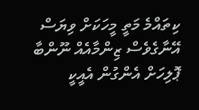ކިތައްމެ މަތީ މީހަކަށް ވިޔަސް އޭނާގެވެސް ޒިންމާއެއް ނޫންބާ ޕޮލިހަށް އެންގުން އެއީކީ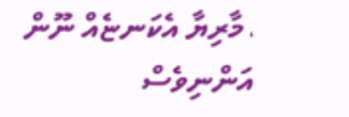، މާރިޔާ އެކަނޏެއް ނޫން އަންނިވެސް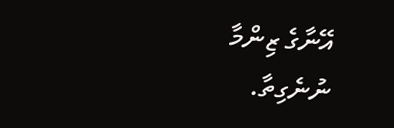އޭނާގެ ޒިންމާ ނުނެގިތާ.